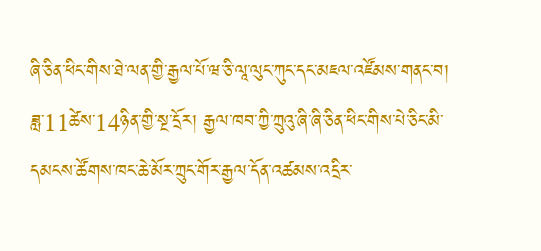ཞི་ཅིན་ཕིང་གིས་ཐེ་ལན་གྱི་རྒྱལ་པོ་ཝ་ཅི་ལཱ་ལུང་ཀུང་དང་མཇལ་འཛོམས་གནང་བ།
ཟླ་11ཚེས་14ཉིན་གྱི་སྔ་དྲོར། རྒྱལ་ཁབ་ཀྱི་ཀྲུའུ་ཞི་ཞི་ཅིན་ཕིང་གིས་པེ་ཅིང་མི་དམངས་ཚོགས་ཁང་ཆེ་མོར་ཀྲུང་གོར་རྒྱལ་དོན་འཚམས་འདྲིར་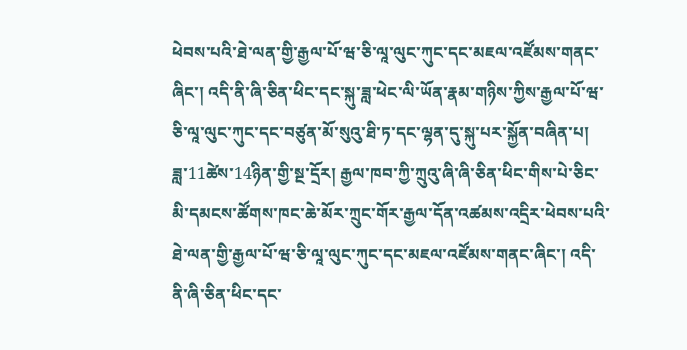ཕེབས་པའི་ཐེ་ལན་གྱི་རྒྱལ་པོ་ཝ་ཅི་ལཱ་ལུང་ཀུང་དང་མཇལ་འཛོམས་གནང་ཞིང་། འདི་ནི་ཞི་ཅིན་ཕིང་དང་སྐུ་ཟླ་ཕེང་ལི་ཡོན་རྣམ་གཉིས་ཀྱིས་རྒྱལ་པོ་ཝ་ཅི་ལཱ་ལུང་ཀུང་དང་བཙུན་མོ་སུའུ་ཐི་ཏ་དང་ལྷན་དུ་སྐུ་པར་སྐྱོན་བཞིན་པ།
ཟླ་11ཚེས་14ཉིན་གྱི་སྔ་དྲོར། རྒྱལ་ཁབ་ཀྱི་ཀྲུའུ་ཞི་ཞི་ཅིན་ཕིང་གིས་པེ་ཅིང་མི་དམངས་ཚོགས་ཁང་ཆེ་མོར་ཀྲུང་གོར་རྒྱལ་དོན་འཚམས་འདྲིར་ཕེབས་པའི་ཐེ་ལན་གྱི་རྒྱལ་པོ་ཝ་ཅི་ལཱ་ལུང་ཀུང་དང་མཇལ་འཛོམས་གནང་ཞིང་། འདི་ནི་ཞི་ཅིན་ཕིང་དང་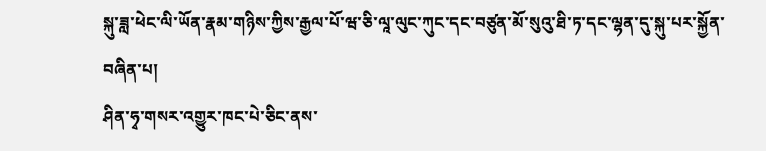སྐུ་ཟླ་ཕེང་ལི་ཡོན་རྣམ་གཉིས་ཀྱིས་རྒྱལ་པོ་ཝ་ཅི་ལཱ་ལུང་ཀུང་དང་བཙུན་མོ་སུའུ་ཐི་ཏ་དང་ལྷན་དུ་སྐུ་པར་སྐྱོན་བཞིན་པ།
ཤིན་ཧྭ་གསར་འགྱུར་ཁང་པེ་ཅིང་ནས་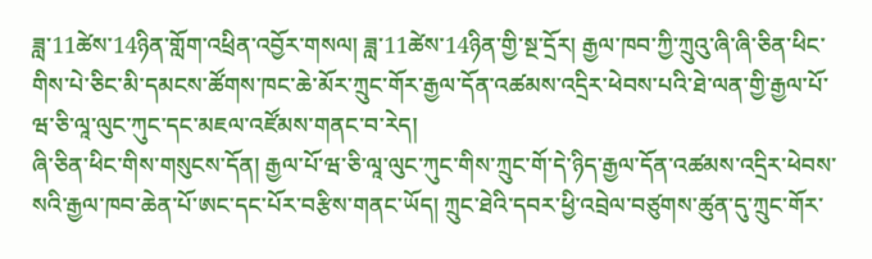ཟླ་11ཚེས་14ཉིན་གློག་འཕྲིན་འབྱོར་གསལ། ཟླ་11ཚེས་14ཉིན་གྱི་སྔ་དྲོར། རྒྱལ་ཁབ་ཀྱི་ཀྲུའུ་ཞི་ཞི་ཅིན་ཕིང་གིས་པེ་ཅིང་མི་དམངས་ཚོགས་ཁང་ཆེ་མོར་ཀྲུང་གོར་རྒྱལ་དོན་འཚམས་འདྲིར་ཕེབས་པའི་ཐེ་ལན་གྱི་རྒྱལ་པོ་ཝ་ཅི་ལཱ་ལུང་ཀུང་དང་མཇལ་འཛོམས་གནང་བ་རེད།
ཞི་ཅིན་ཕིང་གིས་གསུངས་དོན། རྒྱལ་པོ་ཝ་ཅི་ལཱ་ལུང་ཀུང་གིས་ཀྲུང་གོ་དེ་ཉིད་རྒྱལ་དོན་འཚམས་འདྲིར་ཕེབས་སའི་རྒྱལ་ཁབ་ཆེན་པོ་ཨང་དང་པོར་བརྩིས་གནང་ཡོད། ཀྲུང་ཐེའི་དབར་ཕྱི་འབྲེལ་བཙུགས་ཚུན་དུ་ཀྲུང་གོར་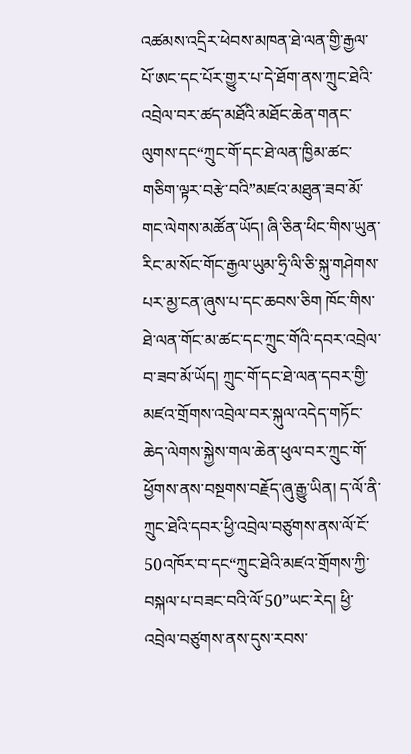འཚམས་འདྲིར་ཕེབས་མཁན་ཐེ་ལན་གྱི་རྒྱལ་པོ་ཨང་དང་པོར་གྱུར་པ་དེ་ཐོག་ནས་ཀྲུང་ཐེའི་འབྲེལ་བར་ཚད་མཐོའི་མཐོང་ཆེན་གནང་ལུགས་དང“ཀྲུང་གོ་དང་ཐེ་ལན་ཁྱིམ་ཚང་གཅིག་ལྟར་བརྩེ་བའི”མཛའ་མཐུན་ཟབ་མོ་གང་ལེགས་མཚོན་ཡོད། ཞི་ཅིན་ཕིང་གིས་ཡུན་རིང་མ་སོང་གོང་རྒྱལ་ཡུམ་ཧྲི་ལི་ཅི་སྐུ་གཤེགས་པར་མྱ་ངན་ཞུས་པ་དང་ཆབས་ཅིག ཁོང་གིས་ཐེ་ལན་གོང་མ་ཚང་དང་ཀྲུང་གོའི་དབར་འབྲེལ་བ་ཟབ་མོ་ཡོད། ཀྲུང་གོ་དང་ཐེ་ལན་དབར་གྱི་མཛའ་གྲོགས་འབྲེལ་བར་སྐུལ་འདེད་གཏོང་ཆེད་ལེགས་སྐྱེས་གལ་ཆེན་ཕུལ་བར་ཀྲུང་གོ་ཕྱོགས་ནས་བསྔགས་བརྗོད་ཞུ་རྒྱུ་ཡིན། ད་ལོ་ནི་ཀྲུང་ཐེའི་དབར་ཕྱི་འབྲེལ་བཙུགས་ནས་ལོ་ངོ་50འཁོར་བ་དང“ཀྲུང་ཐེའི་མཛའ་གྲོགས་ཀྱི་བསྐལ་པ་བཟང་བའི་ལོ་50”ཡང་རེད། ཕྱི་འབྲེལ་བཙུགས་ནས་དུས་རབས་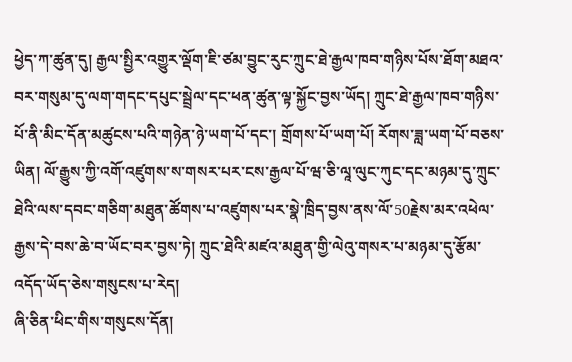ཕྱེད་ཀ་ཚུན་དུ། རྒྱལ་སྤྱིར་འགྱུར་ལྡོག་ཇི་ཙམ་བྱུང་རུང་ཀྲུང་ཐེ་རྒྱལ་ཁབ་གཉིས་པོས་ཐོག་མཐའ་བར་གསུམ་དུ་ལག་གདང་དཔུང་སྦྲེལ་དང་ཕན་ཚུན་ལྟ་སྐྱོང་བྱས་ཡོད། ཀྲུང་ཐེ་རྒྱལ་ཁབ་གཉིས་པོ་ནི་མིང་དོན་མཚུངས་པའི་གཉེན་ཉེ་ཡག་པོ་དང་། གྲོགས་པོ་ཡག་པོ། རོགས་ཟླ་ཡག་པོ་བཅས་ཡིན། ལོ་རྒྱུས་ཀྱི་འགོ་འཛུགས་ས་གསར་པར་ངས་རྒྱལ་པོ་ཝ་ཅི་ལཱ་ལུང་ཀུང་དང་མཉམ་དུ་ཀྲུང་ཐེའི་ལས་དབང་གཅིག་མཐུན་ཚོགས་པ་འཛུགས་པར་སྣེ་ཁྲིད་བྱས་ནས་ལོ་50རྗེས་མར་འཕེལ་རྒྱས་དེ་བས་ཆེ་བ་ཡོང་བར་བྱས་ཏེ། ཀྲུང་ཐེའི་མཛའ་མཐུན་གྱི་ལེའུ་གསར་པ་མཉམ་དུ་རྩོམ་འདོད་ཡོད་ཅེས་གསུངས་པ་རེད།
ཞི་ཅིན་ཕིང་གིས་གསུངས་དོན།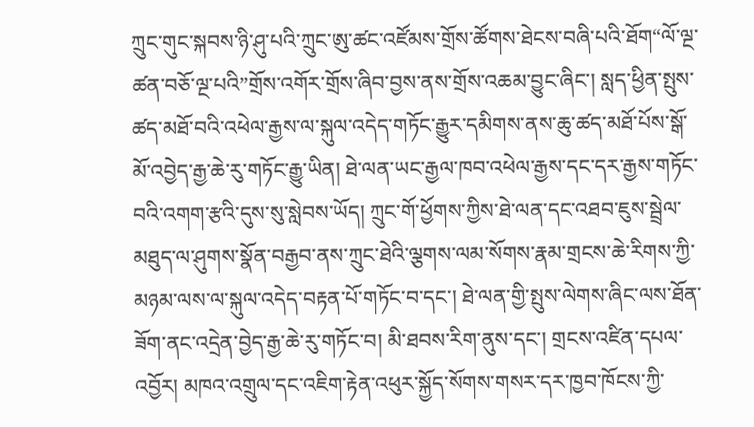ཀྲུང་གུང་སྐབས་ཉི་ཤུ་པའི་ཀྲུང་ཨུ་ཚང་འཛོམས་གྲོས་ཚོགས་ཐེངས་བཞི་པའི་ཐོག“ལོ་ལྔ་ཚན་བཅོ་ལྔ་པའི”གྲོས་འགོར་གྲོས་ཞིབ་བྱས་ནས་གྲོས་འཆམ་བྱུང་ཞིང་། སླད་ཕྱིན་སྤུས་ཚད་མཐོ་བའི་འཕེལ་རྒྱས་ལ་སྐུལ་འདེད་གཏོང་རྒྱུར་དམིགས་ནས་ཆུ་ཚད་མཐོ་པོས་སྒོ་མོ་འབྱེད་རྒྱ་ཆེ་རུ་གཏོང་རྒྱུ་ཡིན། ཐེ་ལན་ཡང་རྒྱལ་ཁབ་འཕེལ་རྒྱས་དང་དར་རྒྱས་གཏོང་བའི་འགག་རྩའི་དུས་སུ་སླེབས་ཡོད། ཀྲུང་གོ་ཕྱོགས་ཀྱིས་ཐེ་ལན་དང་འཐབ་ཇུས་སྦྲེལ་མཐུད་ལ་ཤུགས་སྣོན་བརྒྱབ་ནས་ཀྲུང་ཐེའི་ལྕགས་ལམ་སོགས་རྣམ་གྲངས་ཆེ་རིགས་ཀྱི་མཉམ་ལས་ལ་སྐུལ་འདེད་བརྟན་པོ་གཏོང་བ་དང་། ཐེ་ལན་གྱི་སྤུས་ལེགས་ཞིང་ལས་ཐོན་ཟོག་ནང་འདྲེན་བྱེད་རྒྱ་ཆེ་རུ་གཏོང་བ། མི་ཐབས་རིག་ནུས་དང་། གྲངས་འཛིན་དཔལ་འབྱོར། མཁའ་འགྲུལ་དང་འཇིག་རྟེན་འཕུར་སྐྱོད་སོགས་གསར་དར་ཁྱབ་ཁོངས་ཀྱི་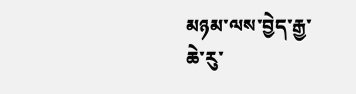མཉམ་ལས་བྱེད་རྒྱ་ཆེ་རུ་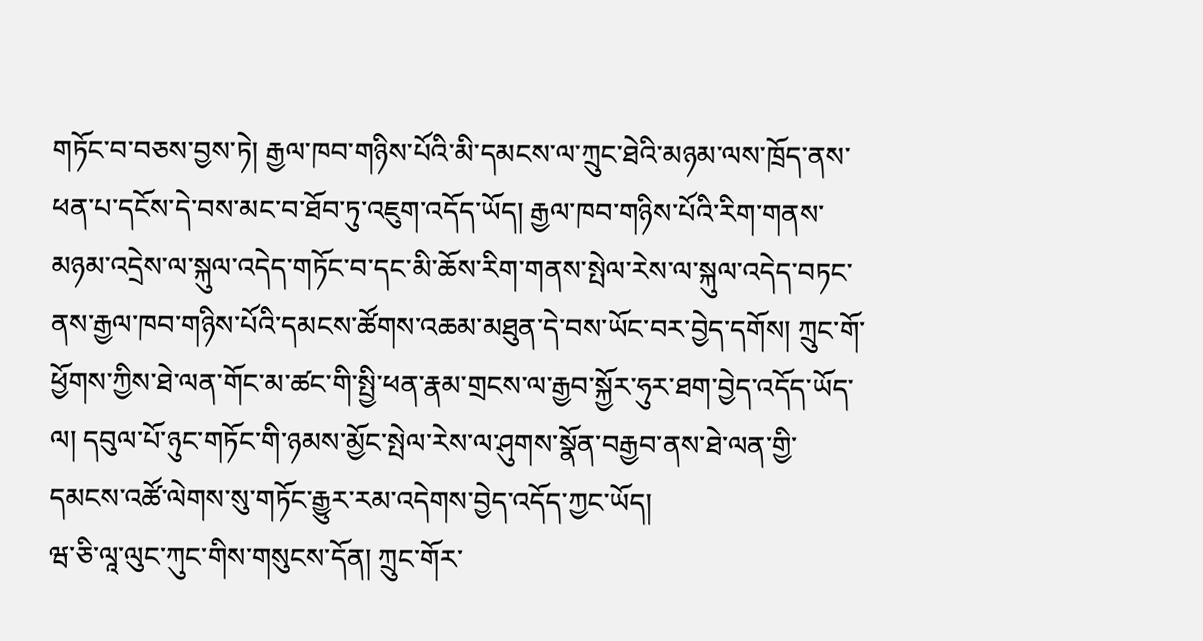གཏོང་བ་བཅས་བྱས་ཏེ། རྒྱལ་ཁབ་གཉིས་པོའི་མི་དམངས་ལ་ཀྲུང་ཐེའི་མཉམ་ལས་ཁྲོད་ནས་ཕན་པ་དངོས་དེ་བས་མང་བ་ཐོབ་ཏུ་འཇུག་འདོད་ཡོད། རྒྱལ་ཁབ་གཉིས་པོའི་རིག་གནས་མཉམ་འདྲེས་ལ་སྐུལ་འདེད་གཏོང་བ་དང་མི་ཆོས་རིག་གནས་སྤེལ་རེས་ལ་སྐུལ་འདེད་བཏང་ནས་རྒྱལ་ཁབ་གཉིས་པོའི་དམངས་ཚོགས་འཆམ་མཐུན་དེ་བས་ཡོང་བར་བྱེད་དགོས། ཀྲུང་གོ་ཕྱོགས་ཀྱིས་ཐེ་ལན་གོང་མ་ཚང་གི་སྤྱི་ཕན་རྣམ་གྲངས་ལ་རྒྱབ་སྐྱོར་ཧུར་ཐག་བྱེད་འདོད་ཡོད་ལ། དབུལ་པོ་ཉུང་གཏོང་གི་ཉམས་མྱོང་སྤེལ་རེས་ལ་ཤུགས་སྣོན་བརྒྱབ་ནས་ཐེ་ལན་གྱི་དམངས་འཚོ་ལེགས་སུ་གཏོང་རྒྱུར་རམ་འདེགས་བྱེད་འདོད་ཀྱང་ཡོད།
ཝ་ཅི་ལཱ་ལུང་ཀུང་གིས་གསུངས་དོན། ཀྲུང་གོར་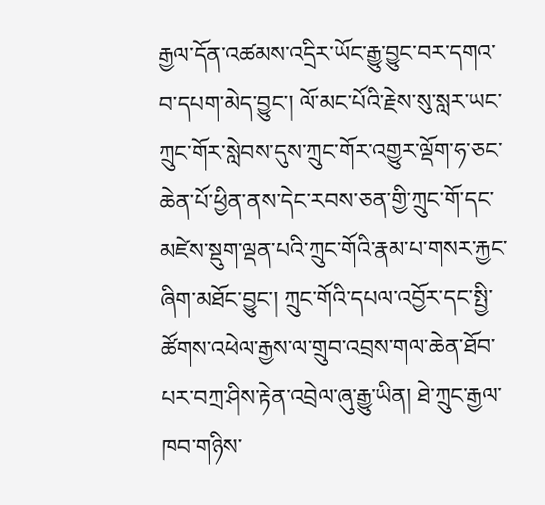རྒྱལ་དོན་འཚམས་འདྲིར་ཡོང་རྒྱུ་བྱུང་བར་དགའ་བ་དཔག་མེད་བྱུང་། ལོ་མང་པོའི་རྗེས་སུ་སླར་ཡང་ཀྲུང་གོར་སླེབས་དུས་ཀྲུང་གོར་འགྱུར་ལྡོག་ཧ་ཅང་ཆེན་པོ་ཕྱིན་ནས་དེང་རབས་ཅན་གྱི་ཀྲུང་གོ་དང་མཛེས་སྡུག་ལྡན་པའི་ཀྲུང་གོའི་རྣམ་པ་གསར་རྐྱང་ཞིག་མཐོང་བྱུང་། ཀྲུང་གོའི་དཔལ་འབྱོར་དང་སྤྱི་ཚོགས་འཕེལ་རྒྱས་ལ་གྲུབ་འབྲས་གལ་ཆེན་ཐོབ་པར་བཀྲ་ཤིས་རྟེན་འབྲེལ་ཞུ་རྒྱུ་ཡིན། ཐེ་ཀྲུང་རྒྱལ་ཁབ་གཉིས་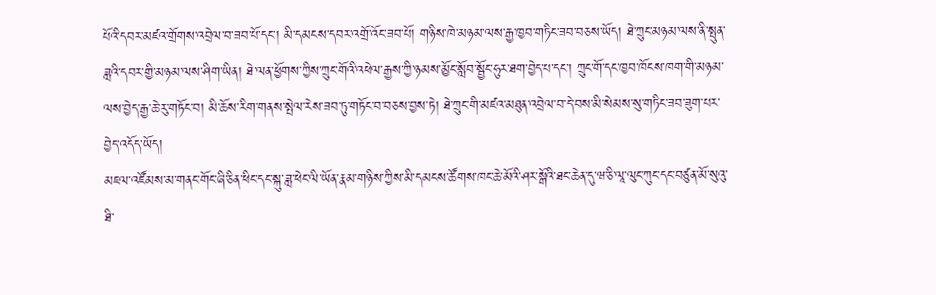པོའི་དབར་མཛའ་གྲོགས་འབྲེལ་བ་ཟབ་པོ་དང་། མི་དམངས་དབར་འགྲོ་འོང་ཟབ་པོ། གཉིས་ཁེ་མཉམ་ལས་རྒྱ་ཁྱབ་གཏིང་ཟབ་བཅས་ཡོད། ཐེ་ཀྲུང་མཉམ་ལས་ནི་སྤུན་ཟླའི་དབར་གྱི་མཉམ་ལས་ཤིག་ཡིན། ཐེ་ལན་ཕྱོགས་ཀྱིས་ཀྲུང་གོའི་འཕེལ་རྒྱས་ཀྱི་ཉམས་མྱོང་སློབ་སྦྱོང་ཧུར་ཐག་བྱེད་པ་དང་། ཀྲུང་གོ་དང་ཁྱབ་ཁོངས་ཁག་གི་མཉམ་ལས་བྱེད་རྒྱ་ཆེ་རུ་གཏོང་བ། མི་ཆོས་རིག་གནས་སྤེལ་རེས་ཟབ་ཏུ་གཏོང་བ་བཅས་བྱས་ཏེ། ཐེ་ཀྲུང་གི་མཛའ་མཐུན་འབྲེལ་བ་དེ་བས་མི་སེམས་སུ་གཏིང་ཟབ་ཟུག་པར་བྱེད་འདོད་ཡོད།
མཇལ་འཛོམས་མ་གནང་གོང་ཞི་ཅིན་ཕིང་དང་སྐུ་ཟླ་ཕེང་ལི་ཡོན་རྣམ་གཉིས་ཀྱིས་མི་དམངས་ཚོགས་ཁང་ཆེ་མོའི་ཤར་སྒོའི་ཐང་ཆེན་དུ་ཝ་ཅི་ལཱ་ལུང་ཀུང་དང་བཙུན་མོ་སུའུ་ཐི་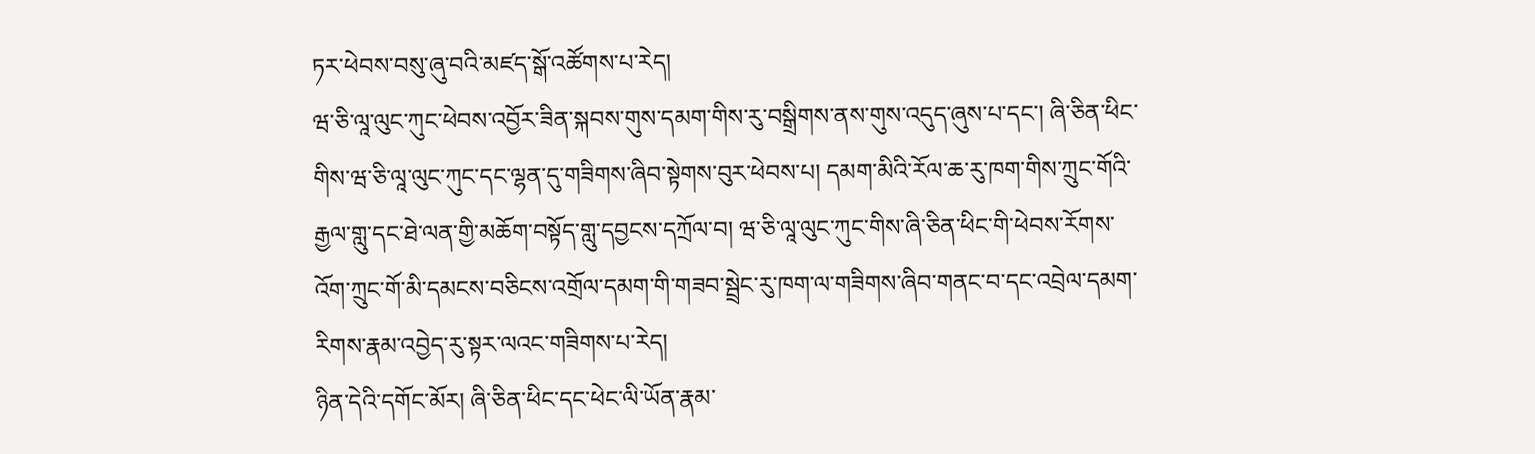ཏར་ཕེབས་བསུ་ཞུ་བའི་མཛད་སྒོ་འཚོགས་པ་རེད།
ཝ་ཅི་ལཱ་ལུང་ཀུང་ཕེབས་འབྱོར་ཟིན་སྐབས་གུས་དམག་གིས་རུ་བསྒྲིགས་ནས་གུས་འདུད་ཞུས་པ་དང་། ཞི་ཅིན་ཕིང་གིས་ཝ་ཅི་ལཱ་ལུང་ཀུང་དང་ལྷན་དུ་གཟིགས་ཞིབ་སྟེགས་བུར་ཕེབས་པ། དམག་མིའི་རོལ་ཆ་རུ་ཁག་གིས་ཀྲུང་གོའི་རྒྱལ་གླུ་དང་ཐེ་ལན་གྱི་མཆོག་བསྟོད་གླུ་དབྱངས་དཀྲོལ་བ། ཝ་ཅི་ལཱ་ལུང་ཀུང་གིས་ཞི་ཅིན་ཕིང་གི་ཕེབས་རོགས་འོག་ཀྲུང་གོ་མི་དམངས་བཅིངས་འགྲོལ་དམག་གི་གཟབ་སྦྲེང་རུ་ཁག་ལ་གཟིགས་ཞིབ་གནང་བ་དང་འབྲེལ་དམག་རིགས་རྣམ་འབྱེད་རུ་སྟར་ལའང་གཟིགས་པ་རེད།
ཉིན་དེའི་དགོང་མོར། ཞི་ཅིན་ཕིང་དང་ཕེང་ལི་ཡོན་རྣམ་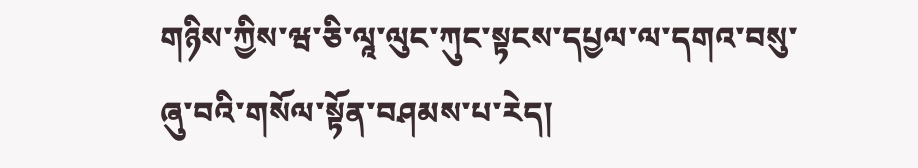གཉིས་ཀྱིས་ཝ་ཅི་ལཱ་ལུང་ཀུང་སྟངས་དཔྱལ་ལ་དགའ་བསུ་ཞུ་བའི་གསོལ་སྟོན་བཤམས་པ་རེད།